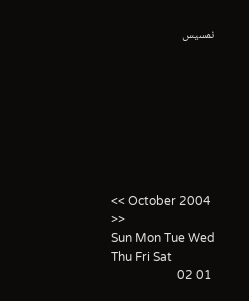نمسيس








<< October 2004 >>
Sun Mon Tue Wed Thu Fri Sat
 01 02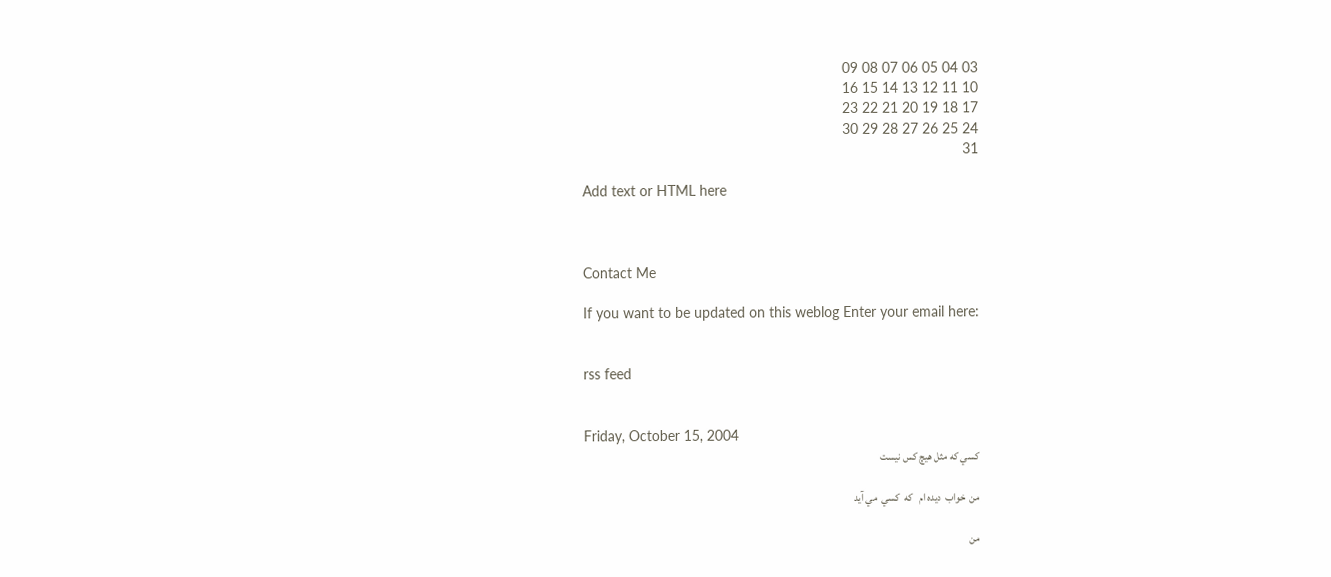03 04 05 06 07 08 09
10 11 12 13 14 15 16
17 18 19 20 21 22 23
24 25 26 27 28 29 30
31

Add text or HTML here



Contact Me

If you want to be updated on this weblog Enter your email here:


rss feed


Friday, October 15, 2004
كسي كه مثل هيچ كس نيست

من  خواب  ديده ام   كه  كسي  مي آيد

من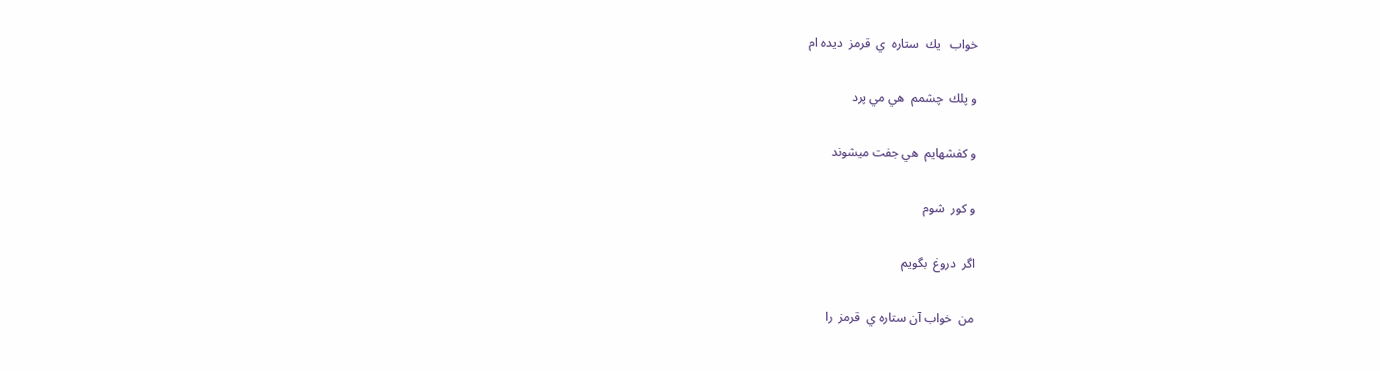خواب   يك  ستاره  ي  قرمز  ديده ام

و پلك  چشمم  هي مي پرد

و كفشهايم  هي جفت ميشوند

و كور  شوم

اگر  دروغ  بگويم

من  خواب آن ستاره ي  قرمز  را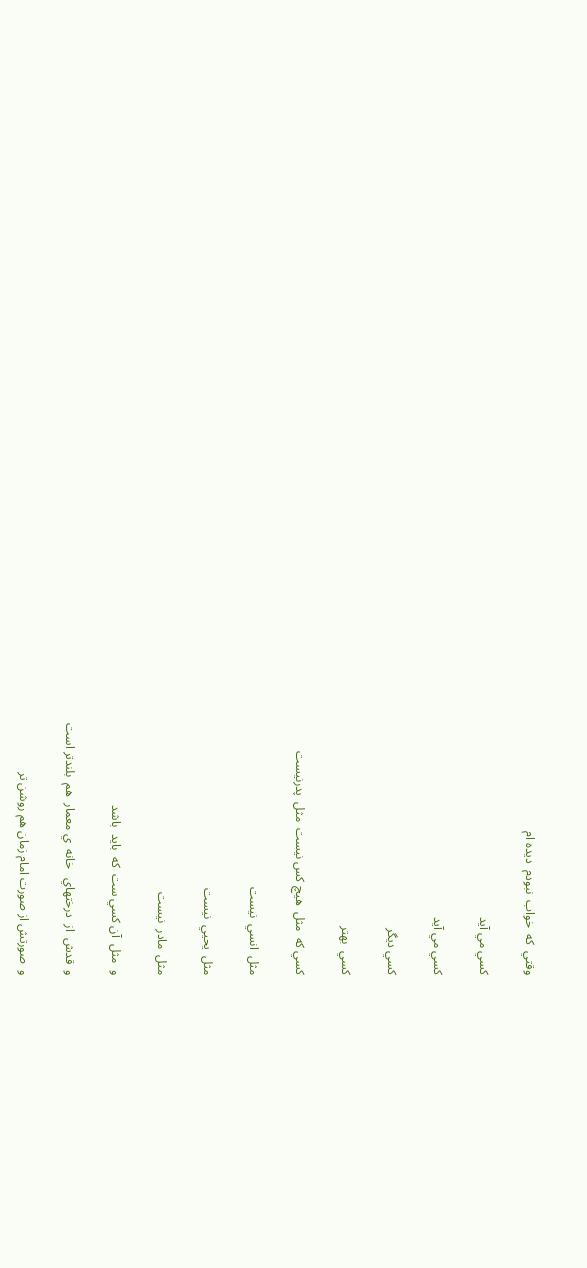وقتي  كه  خواب  نبودم  ديده ام

كسي مي آيد

كسي مي آيد

كسي ديگر

كسي  بهتر

كسي كه  مثل  هيچ كس نيست  مثل  پدرنيست

مثل  انسي  نيست

مثل  يحيي  نيست

مثل  مادر  نيست

و  مثل  آن كسي ست  كه  بايد  باشد

و  قدش  از  درختهاي   خانه  ي معمار  هم  بلندتر است

و  صورتش از صورت امام زمان هم روشن تر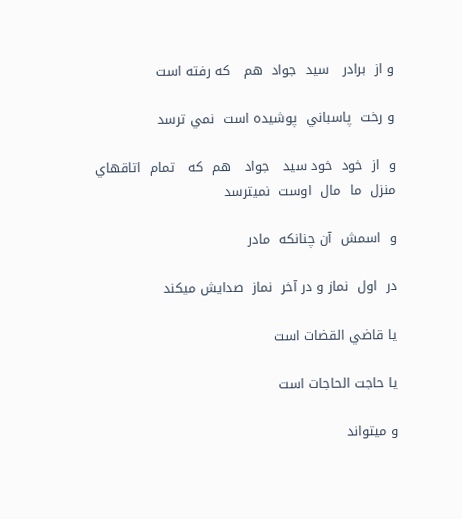و از  برادر   سيد  جواد  هم   كه رفته است

و رخت  پاسباني  پوشيده است  نمي ترسد

و  از  خود  خود سيد   جواد   هم  كه   تمام  اتاقهاي  منزل  ما  مال  اوست  نميترسد

و  اسمش  آن چنانكه  مادر

در  اول  نماز و در آخر  نماز  صدايش ميكند

يا قاضي القضات است

يا حاجت الحاجات است

و ميتواند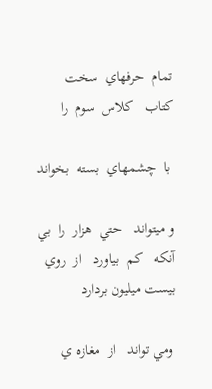تمام  حرفهاي  سخت  كتاب   كلاس  سوم  را

 با  چشمهاي  بسته  بخواند

و ميتواند   حتي  هزار  را  بي آنكه   كم  بياورد   از  روي  بيست ميليون بردارد

 ومي تواند   از  مغازه ي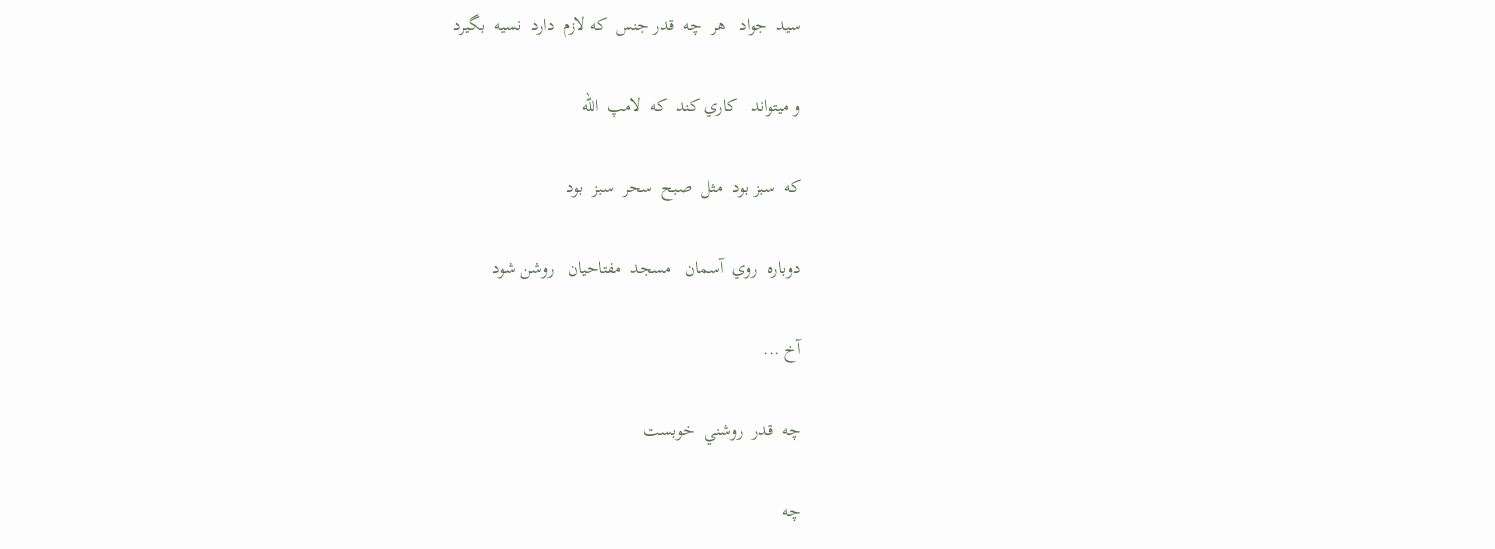سيد  جواد   هر  چه  قدر جنس  كه لازم  دارد  نسيه  بگيرد

و ميتواند   كاري كند  كه  لامپ  الله

كه  سبز بود  مثل  صبح  سحر  سبز  بود

دوباره  روي  آسمان   مسجد  مفتاحيان   روشن شود

آخ ...

چه  قدر  روشني  خوبست

چه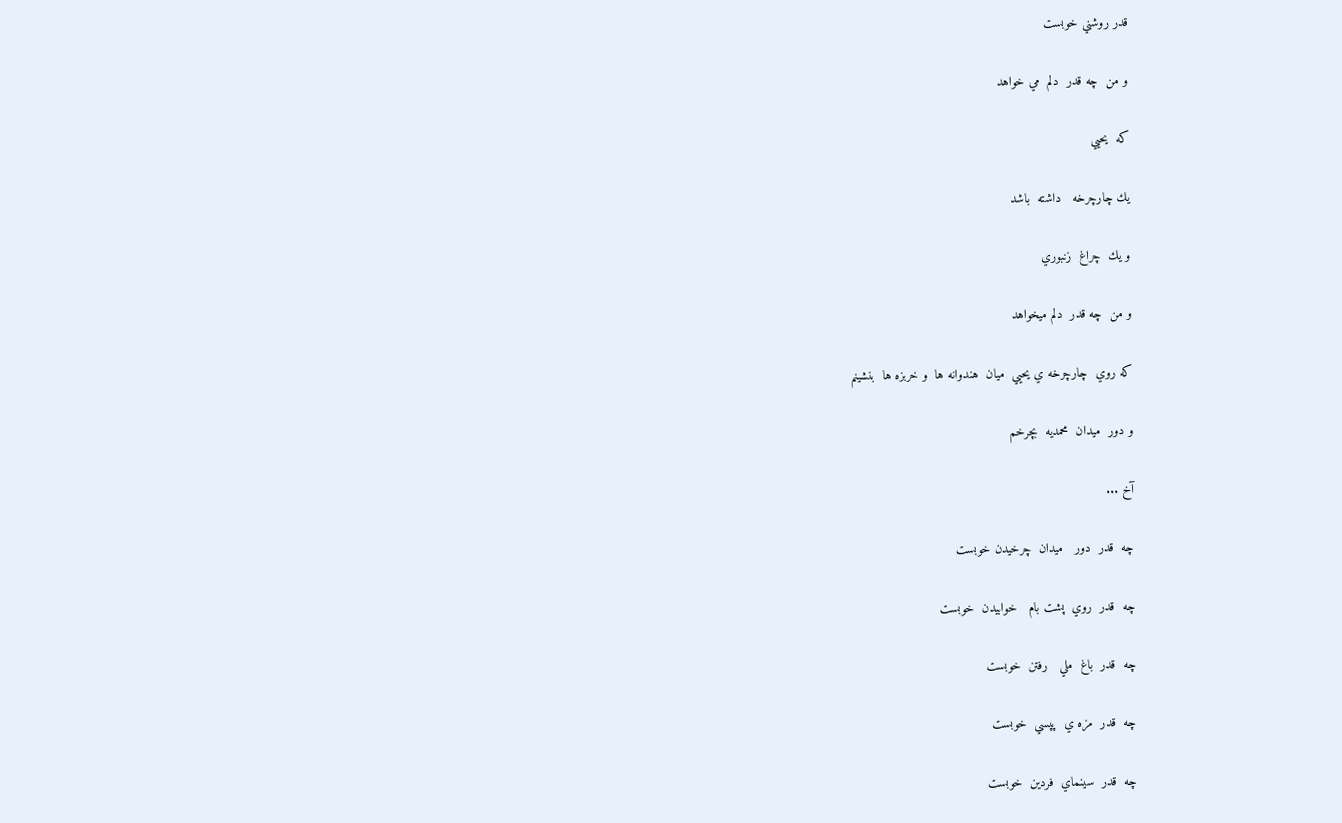قدر روشني خوبست

و من  چه قدر  دلم  مي خواهد

كه  يحيي

يك چارچرخه   داشته  باشد

و يك  چراغ  زنبوري

و من  چه قدر  دلم ميخواهد

كه روي  چارچرخه ي يحيي  ميان  هندوانه ها  و خربزه ها  بنشينم

و دور  ميدان  محمديه  بچرخم

آخ ...

چه  قدر  دور   ميدان  چرخيدن خوبست

چه  قدر  روي  پشت بام   خوابيدن  خوبست

چه  قدر  باغ  ملي   رفتن  خوبست

چه  قدر  مزه ي  پپسي  خوبست

چه  قدر  سينماي  فردين  خوبست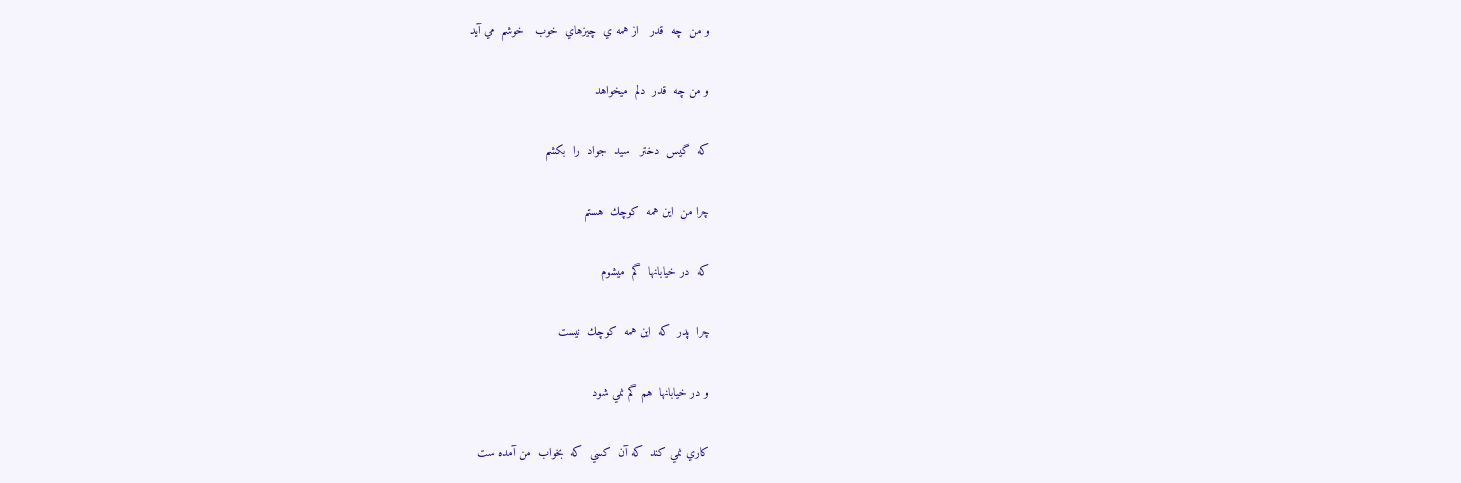و من  چه  قدر   از همه ي  چيزهاي  خوب   خوشم  مي آيد

و من چه  قدر  دلم  ميخواهد

كه  گيس  دختر   سيد  جواد  را  بكشم

چرا من  اين همه  كوچك  هستم

كه  در خيابانها  گم  ميشوم

چرا  پدر  كه  اين همه  كوچك  نيست

و در خيابانها  هم گم نمي شود

كاري نمي كند  كه آن  كسي  كه  بخواب  من آمده ست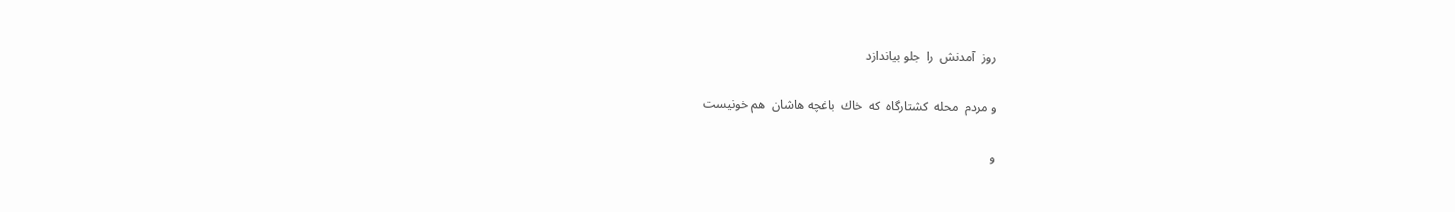روز  آمدنش  را  جلو بياندازد

و مردم  محله  كشتارگاه  كه  خاك  باغچه هاشان  هم خونيست

و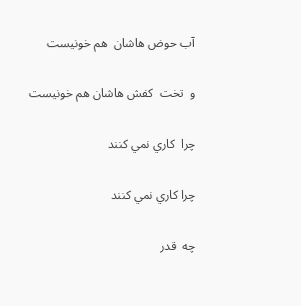آب حوض هاشان  هم خونيست

و  تخت  كفش هاشان هم خونيست

چرا  كاري نمي كنند

چرا كاري نمي كنند

چه  قدر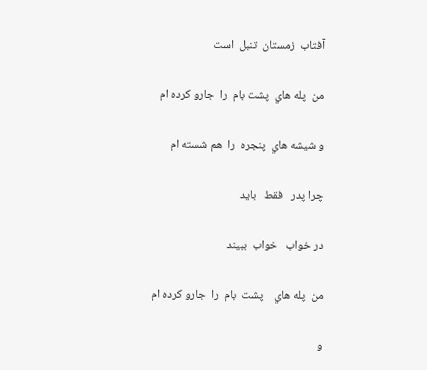آفتاب  زمستان  تنبل  است

من  پله هاي  پشت بام  را  جارو كرده ام

و شيشه هاي  پنجره  را  هم شسته ام

چرا پدر   فقط   بايد

در خواب   خواب  ببيند

من  پله هاي    پشت  بام  را  جارو كرده ام

و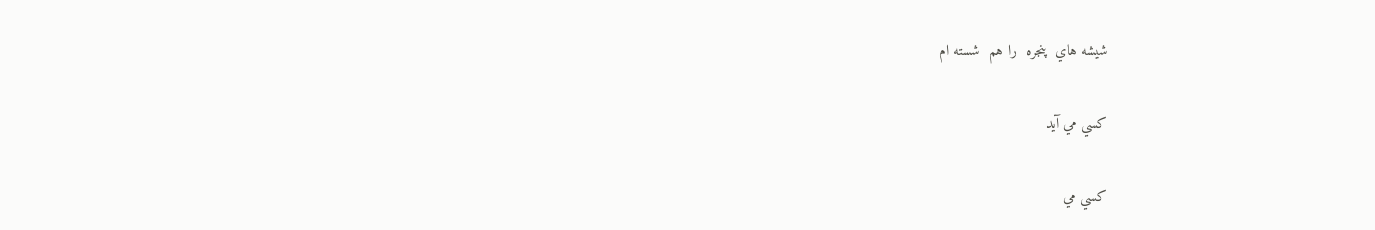شيشه هاي  پنجره  را هم  شسته ام

كسي مي آيد

كسي مي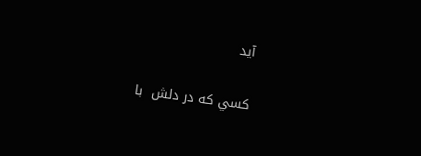آيد

كسي كه در دلش  با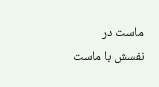ماست در  نفسش با ماست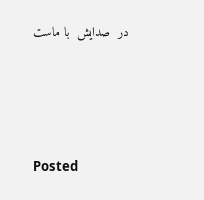در  صدايش  با ماست




Posted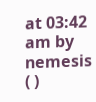at 03:42 am by nemesis ( )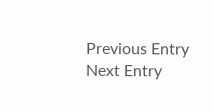Previous Entry Next Entry